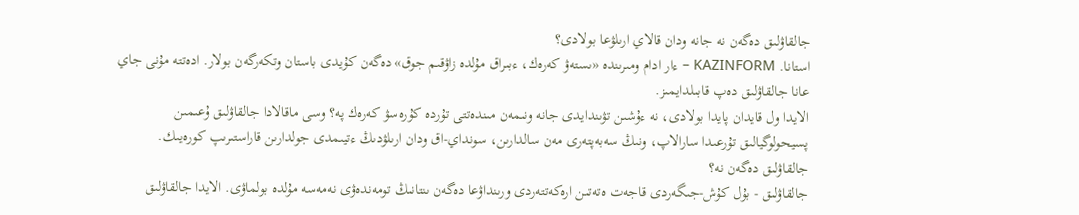جالقاۋلىق دەگەن نە جانە ودان قالاي ارىلۋعا بولادى؟
استانا. KAZINFORM – ءار ادام ومىرىندە «ىستەۋ كەرەك، ءبىراق مۇلدە زاۋقىم جوق» دەگەن كۇيدى باستان وتكەرگەن بولار. ادەتتە مۇنى جاي عانا جالقاۋلىق دەپ قابىلدايمىز.
الايدا ول قايدان پايدا بولادى، نە ءۇشىن تۋىندايدى جانە ونىمەن مىندەتتى تۇردە كۇرەسۋ كەرەك پە؟ وسى ماقالادا جالقاۋلىق ۇعىمىن پسيحولوگيالىق تۇرعىدا سارالاپ، ونىڭ سەبەپتەرى مەن سالدارىن، سونداي-اق ودان ارىلۋدىڭ ءتيىمدى جولدارىن قاراستىرىپ كورەيىك.
جالقاۋلىق دەگەن نە؟
جالقاۋلىق - بۇل كۇش-جىگەردى قاجەت ەتەتىن ارەكەتتەردى ورىنداۋعا دەگەن ىنتانىڭ تومەندەۋى نەمەسە مۇلدە بولماۋى. الايدا جالقاۋلىق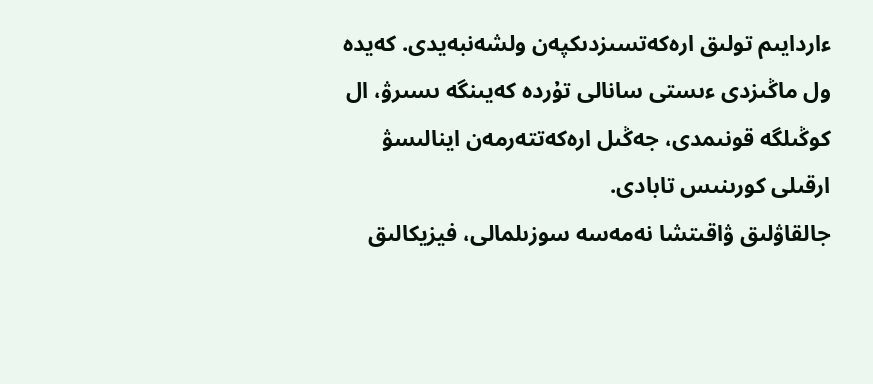ءاردايىم تولىق ارەكەتسىزدىكپەن ولشەنبەيدى. كەيدە ول ماڭىزدى ءىستى سانالى تۇردە كەيىنگە ىسىرۋ، ال كوڭىلگە قونىمدى، جەڭىل ارەكەتتەرمەن اينالىسۋ ارقىلى كورىنىس تابادى.
جالقاۋلىق ۋاقىتشا نەمەسە سوزىلمالى، فيزيكالىق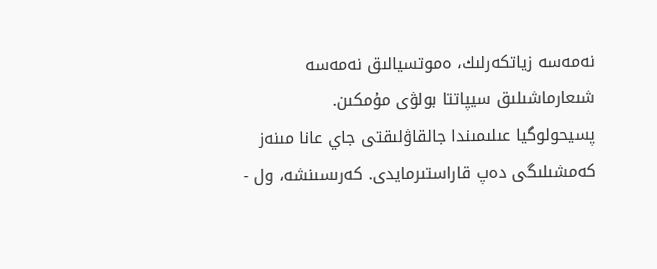نەمەسە زياتكەرلىك، ەموتسيالىق نەمەسە شىعارماشىلىق سيپاتتا بولۋى مۇمكىن.
پسيحولوگيا عىلىمىندا جالقاۋلىقتى جاي عانا مىنەز كەمشىلىگى دەپ قاراستىرمايدى. كەرىسىنشە، ول -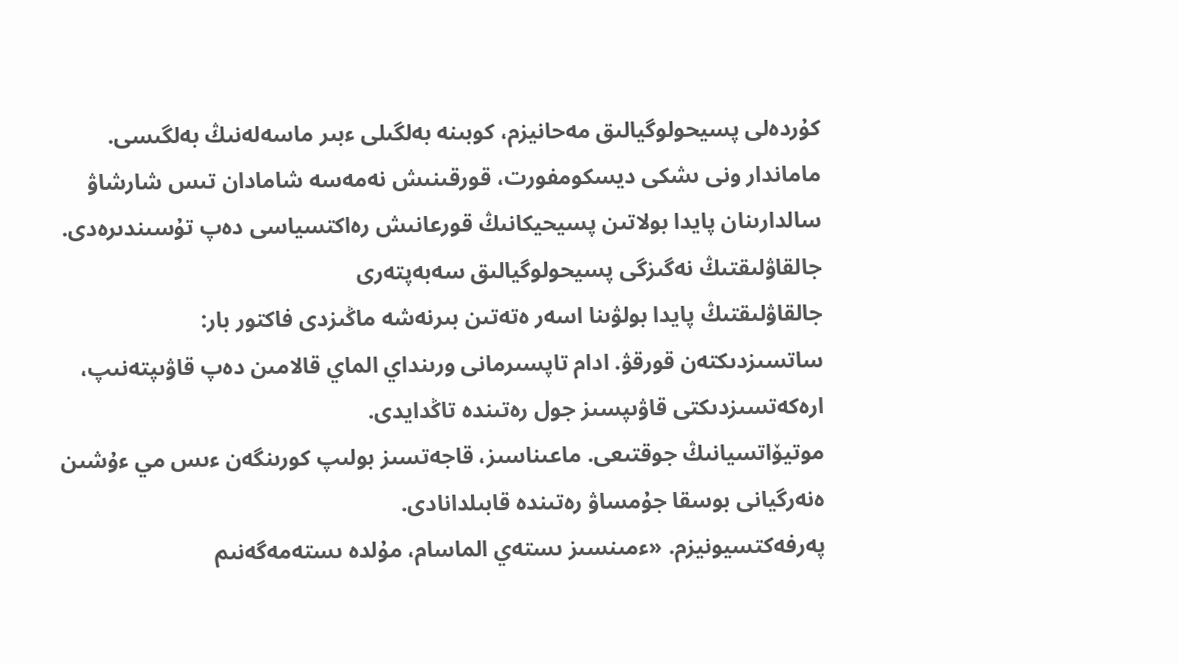كۇردەلى پسيحولوگيالىق مەحانيزم، كوبىنە بەلگىلى ءبىر ماسەلەنىڭ بەلگىسى. ماماندار ونى ىشكى ديسكومفورت، قورقىنىش نەمەسە شامادان تىس شارشاۋ سالدارىنان پايدا بولاتىن پسيحيكانىڭ قورعانىش رەاكتسياسى دەپ تۇسىندىرەدى.
جالقاۋلىقتىڭ نەگىزگى پسيحولوگيالىق سەبەپتەرى
جالقاۋلىقتىڭ پايدا بولۋىنا اسەر ەتەتىن بىرنەشە ماڭىزدى فاكتور بار:
ساتسىزدىكتەن قورقۋ. ادام تاپسىرمانى ورىنداي الماي قالامىن دەپ قاۋىپتەنىپ، ارەكەتسىزدىكتى قاۋىپسىز جول رەتىندە تاڭدايدى.
موتيۆاتسيانىڭ جوقتىعى. ماعىناسىز، قاجەتسىز بولىپ كورىنگەن ءىس مي ءۇشىن ەنەرگيانى بوسقا جۇمساۋ رەتىندە قابىلدانادى.
پەرفەكتسيونيزم. «ءمىنسىز ىستەي الماسام، مۇلدە ىستەمەگەنىم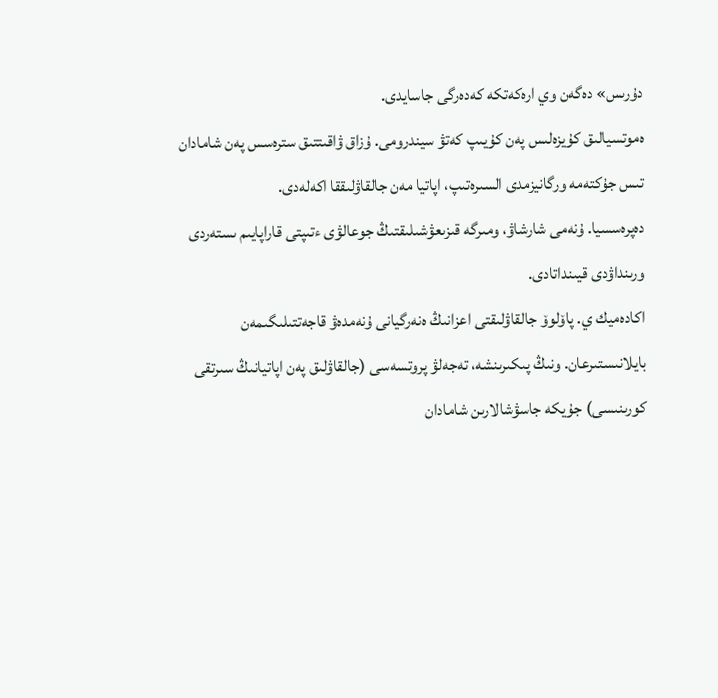دۇرىس» دەگەن وي ارەكەتكە كەدەرگى جاسايدى.
ەموتسيالىق كۇيزەلىس پەن كۇيىپ كەتۋ سيندرومى. ۇزاق ۋاقىتتىق سترەسس پەن شامادان تىس جۇكتەمە ورگانيزمدى السىرەتىپ، اپاتيا مەن جالقاۋلىققا اكەلەدى.
دەپرەسسيا. ۇنەمى شارشاۋ، ومىرگە قىزىعۋشىلىقتىڭ جوعالۋى ءتىپتى قاراپايىم ىستەردى ورىنداۋدى قيىنداتادى.
اكادەميك ي. پاۆلوۆ جالقاۋلىقتى اعزانىڭ ەنەرگيانى ۇنەمدەۋ قاجەتتىلىگىمەن بايلانىستىرعان. ونىڭ پىكىرىنشە، تەجەلۋ پروتسەسى (جالقاۋلىق پەن اپاتيانىڭ سىرتقى كورىنىسى) جۇيكە جاسۋشالارىن شامادان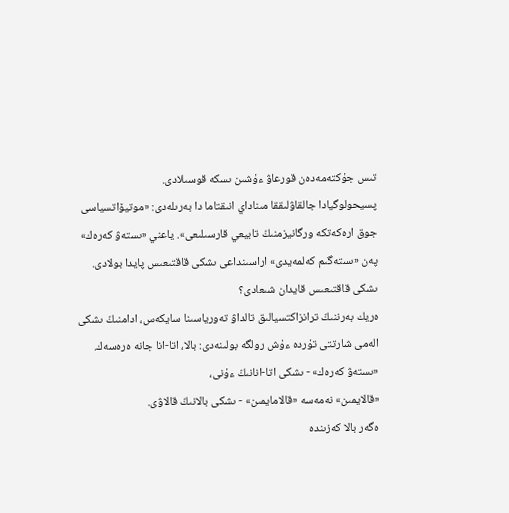تىس جۇكتەمەدەن قورعاۋ ءۇشىن ىسكە قوسىلادى.
پسيحولوگيادا جالقاۋلىققا مىناداي انىقتاما دا بەرىلەدى: «موتيۆاتسياسى جوق ارەكەتكە ورگانيزمنىڭ تابيعي قارسىلىعى». ياعني «ىستەۋ كەرەك» پەن «ىستەگىم كەلمەيدى» اراسىنداعى ىشكى قاقتىعىس پايدا بولادى.
ىشكى قاقتىعىس قايدان شىعادى؟
ەريك بەرننىڭ ترانزاكتسيالىق تالداۋ تەورياسىنا سايكەس، ادامنىڭ ىشكى الەمى شارتتى تۇردە ءۇش رولگە بولىنەدى: بالا، اتا-انا جانە ەرەسەك.
«ىستەۋ كەرەك» - ىشكى اتا-انانىڭ ءۇنى،
«قالايمىن» نەمەسە «قالامايمىن» - ىشكى بالانىڭ قالاۋى.
ەگەر بالا كەزىندە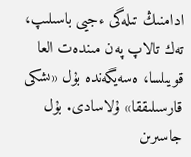ادامنىڭ تىلەگى ءجيى باسىلىپ، تەك تالاپ پەن مىندەت العا قويىلسا، ەسەيگەندە بۇل «ىشكى قارسىلىققا» ۇلاسادى. بۇل جاسىرىن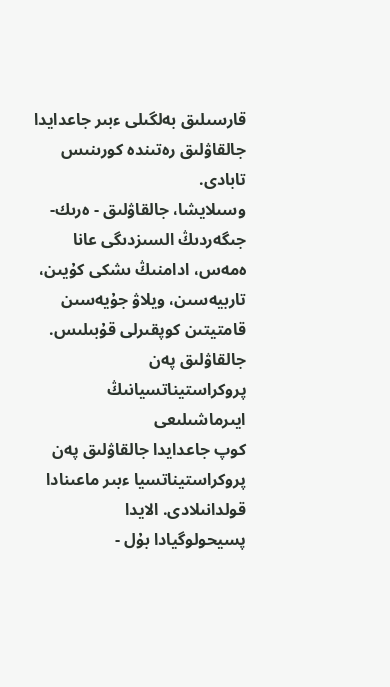قارسىلىق بەلگىلى ءبىر جاعدايدا جالقاۋلىق رەتىندە كورىنىس تابادى.
وسىلايشا، جالقاۋلىق - ەرىك-جىگەردىڭ السىزدىگى عانا ەمەس، ادامنىڭ ىشكى كۇيىن، تاربيەسىن، ويلاۋ جۇيەسىن قامتيتىن كوپقىرلى قۇبىلىس.
جالقاۋلىق پەن پروكراستيناتسيانىڭ ايىرماشىلىعى
كوپ جاعدايدا جالقاۋلىق پەن پروكراستيناتسيا ءبىر ماعىنادا قولدانىلادى. الايدا پسيحولوگيادا بۇل -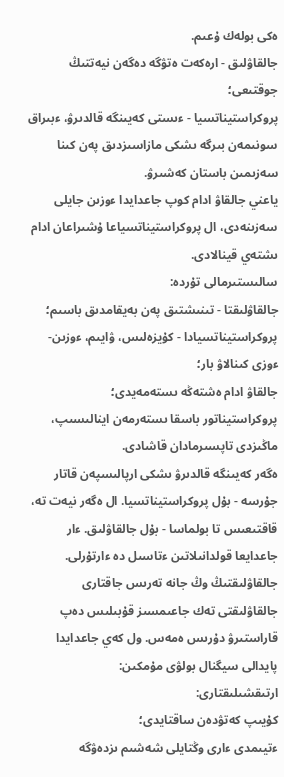ەكى بولەك ۇعىم.
جالقاۋلىق - ارەكەت ەتۋگە دەگەن نيەتتىڭ جوقتىعى؛
پروكراستيناتسيا - ءىستى كەيىنگە قالدىرۋ، ءبىراق سونىمەن بىرگە ىشكى مازاسىزدىق پەن كىنا سەزىمىن باستان كەشىرۋ.
ياعني جالقاۋ ادام كوپ جاعدايدا ءوزىن جايلى سەزىنەدى، ال پروكراستيناتسياعا ۇشىراعان ادام ىشتەي قينالادى.
سالىستىرمالى تۇردە:
جالقاۋلىقتا - تىنىشتىق پەن بەيقامدىق باسىم؛
پروكراستيناتسيادا - كۇيزەلىس، ۋايىم، ءوزىن-ءوزى كىنالاۋ بار؛
جالقاۋ ادام ەشتەڭە ىستەمەيدى؛
پروكراستيناتور باسقا ىستەرمەن اينالىسىپ، ماڭىزدى تاپسىرمادان قاشادى.
ەگەر كەيىنگە قالدىرۋ ىشكى ارپالىسپەن قاتار جۇرسە - بۇل پروكراستيناتسيا. ال ەگەر نيەت تە، قاقتىعىس تا بولماسا - بۇل جالقاۋلىق. ءار جاعدايعا قولدانىلاتىن ءتاسىل دە ءارتۇرلى.
جالقاۋلىقتىڭ وڭ جانە تەرىس جاقتارى
جالقاۋلىقتى تەك جاعىمسىز قۇبىلىس دەپ قاراستىرۋ دۇرىس ەمەس. ول كەي جاعدايدا پايدالى سيگنال بولۋى مۇمكىن:
ارتىقشىلىقتارى:
كۇيىپ كەتۋدەن ساقتايدى؛
ءتيىمدى ءارى وڭتايلى شەشىم ىزدەۋگە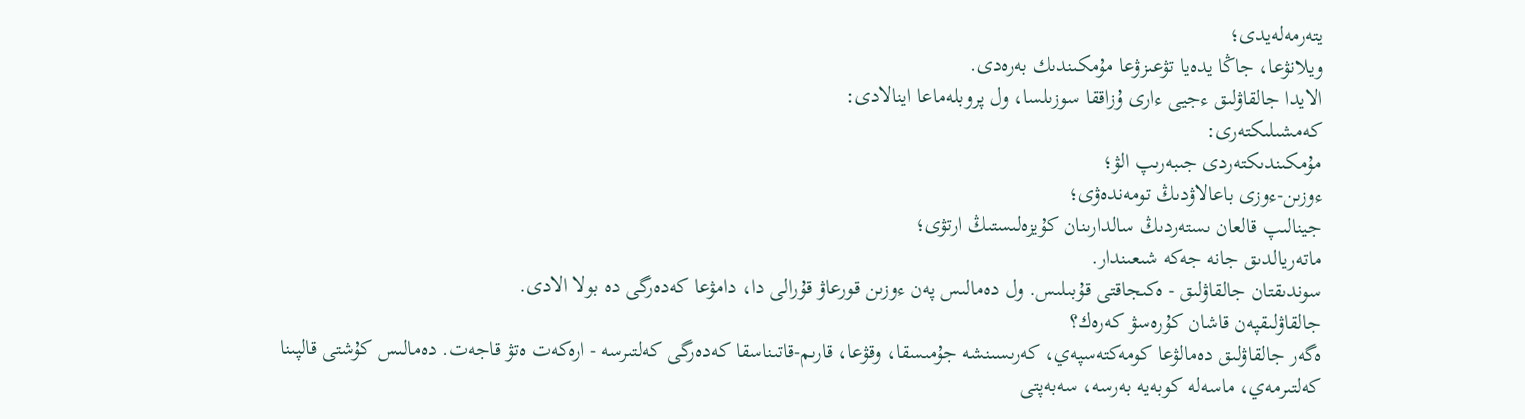يتەرمەلەيدى؛
ويلانۋعا، جاڭا يدەيا تۋعىزۋعا مۇمكىندىك بەرەدى.
الايدا جالقاۋلىق ءجيى ءارى ۇزاققا سوزىلسا، ول پروبلەماعا اينالادى:
كەمشىلىكتەرى:
مۇمكىندىكتەردى جىبەرىپ الۋ؛
ءوزىن-ءوزى باعالاۋدىڭ تومەندەۋى؛
جينالىپ قالعان ىستەردىڭ سالدارىنان كۇيزەلىستىڭ ارتۋى؛
ماتەريالدىق جانە جەكە شىعىندار.
سوندىقتان جالقاۋلىق - ەكىجاقتى قۇبىلىس. ول دەمالىس پەن ءوزىن قورعاۋ قۇرالى دا، دامۋعا كەدەرگى دە بولا الادى.
جالقاۋلىقپەن قاشان كۇرەسۋ كەرەك؟
ەگەر جالقاۋلىق دەمالۋعا كومەكتەسپەي، كەرىسىنشە جۇمىسقا، وقۋعا، قارىم-قاتىناسقا كەدەرگى كەلتىرسە - ارەكەت ەتۋ قاجەت. دەمالىس كۇشتى قالپىنا كەلتىرمەي، ماسەلە كوبەيە بەرسە، سەبەپتى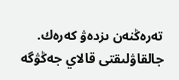تەرەڭنەن ىزدەۋ كەرەك.
جالقاۋلىقتى قالاي جەڭۋگە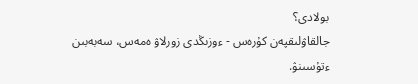بولادى؟
جالقاۋلىقپەن كۇرەس - ءوزىڭدى زورلاۋ ەمەس، سەبەبىن ءتۇسىنۋ.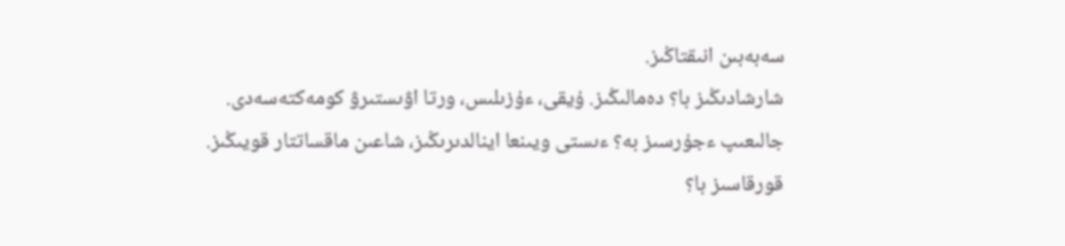سەبەبىن انىقتاڭىز.
شارشادىڭىز با؟ دەمالىڭىز. ۇيقى، ءۇزىلىس، ورتا اۋىستىرۋ كومەكتەسەدى.
جالىعىپ ءجۇرسىز بە؟ ءىستى ويىنعا اينالدىرىڭىز، شاعىن ماقساتتار قويىڭىز.
قورقاسىز با؟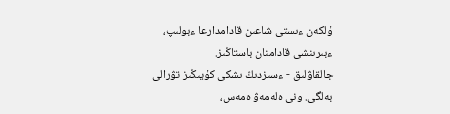ۇلكەن ءىستى شاعىن قادامدارعا ءبولىپ، ءبىرىنشى قادامنان باستاڭىز.
جالقاۋلىق - ءسىزدىڭ ىشكى كۇيىڭىز تۋرالى بەلگى. ونى ەلەمەۋ ەمەس،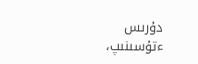دۇرىس ءتۇسىنىپ،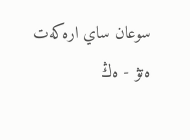سوعان ساي ارەكەت ەتۋ - ەڭ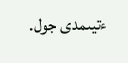ءتيىمدى جول.